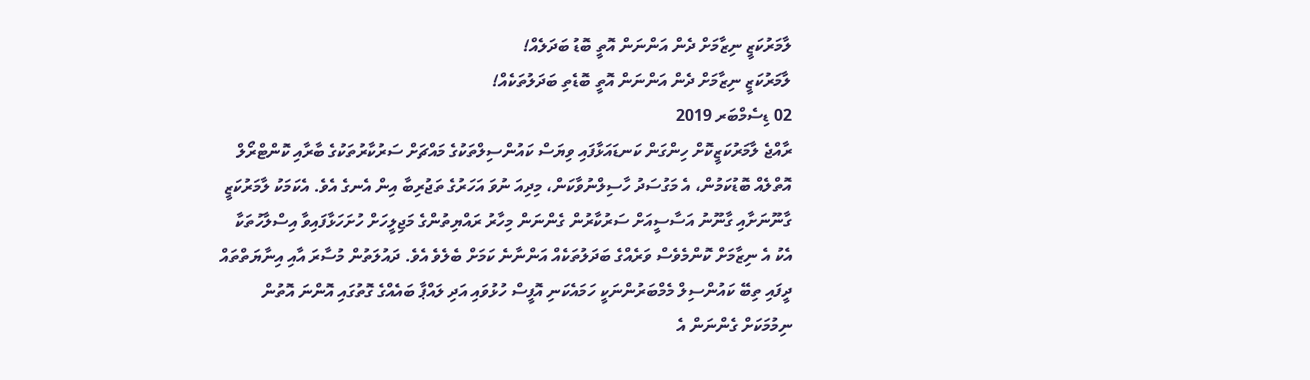ލާމަރުކަޒީ ނިޒާމަށް ދެން އަންނަން އޮތީ ބޮޑު ބަދަލެއް!
ލާމަރުކަޒީ ނިޒާމަށް ދެން އަންނަން އޮތީ ބޮޑެތި ބަދަލުތަކެއް!
02 ޑިސެމްބަރ 2019
ރާއްޖެ ލާމަރުކަޒީކޮށް ހިންގަން ކަނޑައަޅާފައި ވިޔަސް ކައުންސިލްތަކުގެ މައްޗަށް ސަރުކާރުތަކުގެ ބާރާއި ކޮންޓްރޯލް އޮތްލެއް ބޮޑުކަމުން، އެ މަގުސަދު ހާސިލްނުވާކަން، މިދިއަ ނުވަ އަހަރުގެ ތަޖުރިބާ އިން އެނގެ އެވެ. އެކަމަކު ލާމަރުކަޒީ ގާނޫނަށާއި ގާނޫނު އަސާސީއަށް ސަރުކާރުން ގެންނަން މިހާރު ރައްޔިތުންގެ މަޖިލީހަށް ހުށަހަޅާފައިވާ އިސްލާހުތަކާ އެކު އެ ނިޒާމަށް ކޮންމެވެސް ވަރެއްގެ ބަދަލުތަކެއް އަންނާނެ ކަމަށް ބެލެވެ އެވެ. ދައުލަތުން މުސާރަ އާއި އިނާޔަތްތައް ދީފައި ތިބޭ ކައުންސިލް މެމްބަރުންނަކީ ހަމައެކަނި އޮފީސް ހުޅުވައި އަދި ލައްޕާ ބައެއްގެ ގޮތުގައި އޮންނަ އޮތުން ނިމުމަކަށް ގެންނަން އެ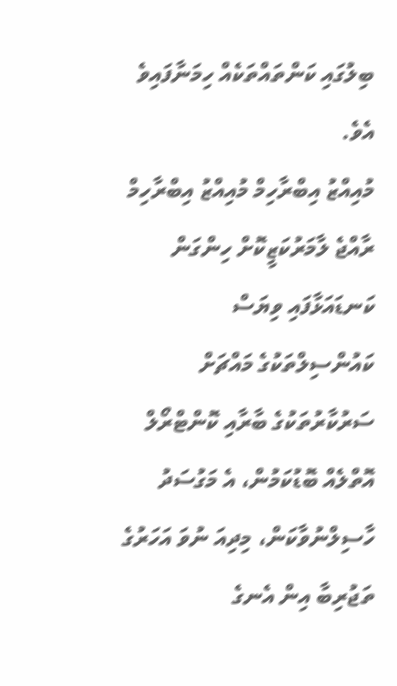ބިލުގައި ކަންތައްތަކެއް ހިމަނާފައިވެ އެވެ.
މުއިއްޒު އިބްރާހިމް މުއިއްޒު އިބްރާހިމް
ރާއްޖެ ލާމަރުކަޒީކޮށް ހިންގަން ކަނޑައަޅާފައި ވިޔަސް ކައުންސިލްތަކުގެ މައްޗަށް ސަރުކާރުތަކުގެ ބާރާއި ކޮންޓްރޯލް އޮތްލެއް ބޮޑުކަމުން، އެ މަގުސަދު ހާސިލްނުވާކަން، މިދިއަ ނުވަ އަހަރުގެ ތަޖުރިބާ އިން އެނގެ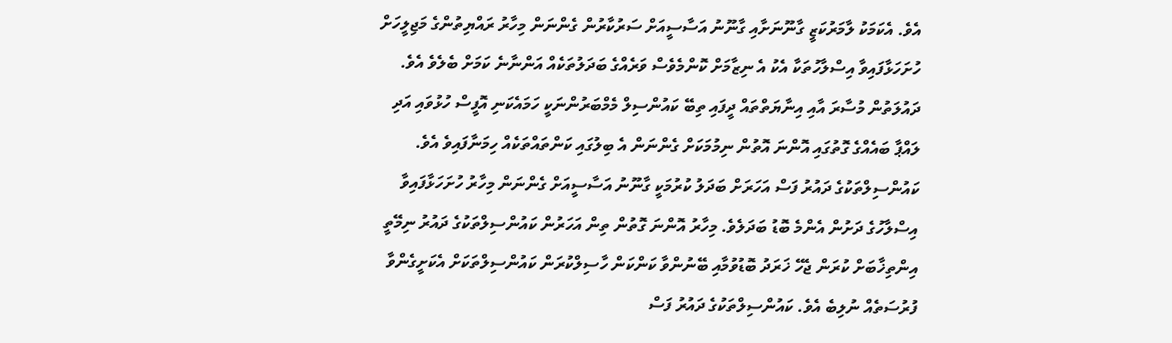އެވެ. އެކަމަކު ލާމަރުކަޒީ ގާނޫނަށާއި ގާނޫނު އަސާސީއަށް ސަރުކާރުން ގެންނަން މިހާރު ރައްޔިތުންގެ މަޖިލީހަށް ހުށަހަޅާފައިވާ އިސްލާހުތަކާ އެކު އެ ނިޒާމަށް ކޮންމެވެސް ވަރެއްގެ ބަދަލުތަކެއް އަންނާނެ ކަމަށް ބެލެވެ އެވެ. ދައުލަތުން މުސާރަ އާއި އިނާޔަތްތައް ދީފައި ތިބޭ ކައުންސިލް މެމްބަރުންނަކީ ހަމައެކަނި އޮފީސް ހުޅުވައި އަދި ލައްޕާ ބައެއްގެ ގޮތުގައި އޮންނަ އޮތުން ނިމުމަކަށް ގެންނަން އެ ބިލުގައި ކަންތައްތަކެއް ހިމަނާފައިވެ އެވެ.
ކައުންސިލްތަކުގެ ދައުރު ފަސް އަހަރަށް ބަދަލު ކުރުމަކީ ގާނޫނު އަސާސީއަށް ގެންނަން މިހާރު ހުށަހަޅާފައިވާ އިސްލާހުގެ ދަށުން އެންމެ ބޮޑު ބަދަލެވެ. މިހާރު އޮންނަ ގޮތުން ތިން އަހަރުން ކައުންސިލްތަކުގެ ދައުރު ނިމޭތީ އިންތިޚާބަށް ކުރަން ޖެހޭ ޚަރަދު ބޮޑުވުމާއި ބޭނުންވާ ކަންކަން ހާސިލްކުރަން ކައުންސިލްތަކަށް އެކަށީގެންވާ ފުރުސަތެއް ނުލިބެ އެވެ. ކައުންސިލްތަކުގެ ދައުރު ފަސް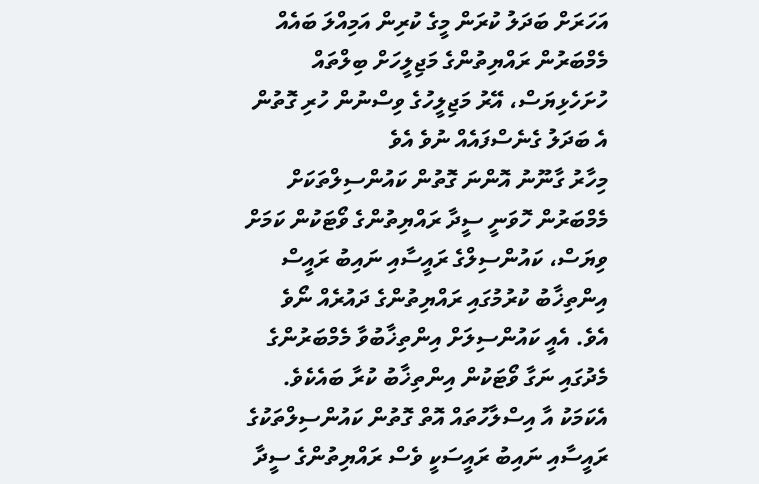އަހަރަށް ބަދަލު ކުރަން މީގެ ކުރިން އަމިއްލަ ބައެއް މެމްބަރުން ރައްޔިތުންގެ މަޖިލީހަށް ބިލްތައް ހުށަހެޅިޔަސް، އޭރު މަޖިލީހުގެ ވިސްނުން ހުރި ގޮތުން އެ ބަދަލު ގެނެސްފައެއް ނުވެ އެވެ
މިހާރު ގާނޫނު އޮންނަ ގޮތުން ކައުންސިލްތަކަށް މެމްބަރުން ހޮވަނީ ސީދާ ރައްޔިތުންގެ ވޯޓަކުން ކަމަށް ވިޔަސް، ކައުންސިލްގެ ރައީސާއި ނައިބު ރައީސް އިންތިޚާބު ކުރުމުގައި ރައްޔިތުންގެ ދައުރެއް ނޯވެ އެވެ. އެއީ ކައުންސިލަށް އިންތިޚާބުވާ މެމްބަރުންގެ މެދުގައި ނަގާ ވޯޓަކުން އިންތިޚާބު ކުރާ ބައެކެވެ. އެކަމަކު އާ އިސްލާހުތައް އޮތް ގޮތުން ކައުންސިލްތަކުގެ ރައީސާއި ނައިބު ރައީސަކީ ވެސް ރައްޔިތުންގެ ސީދާ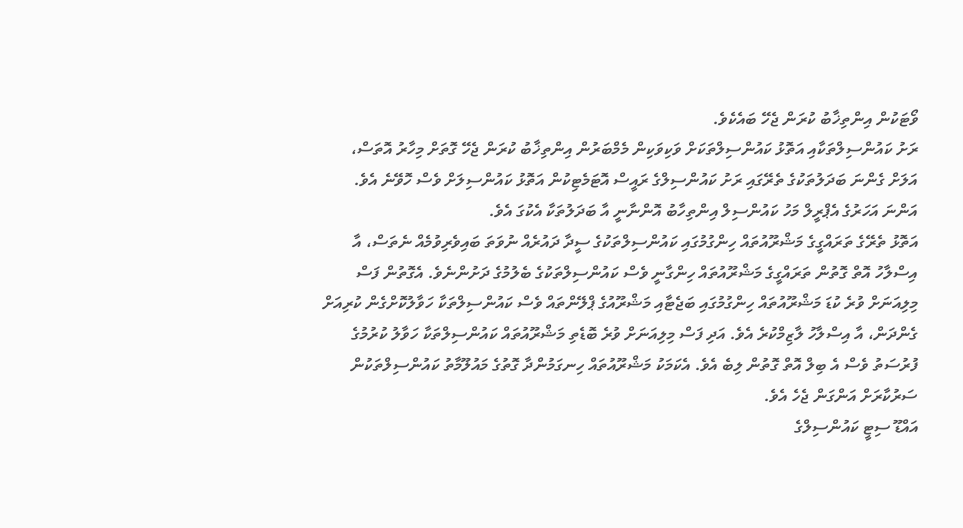ވޯޓަކުން އިންތިޚާބު ކުރަން ޖެހޭ ބައެކެވެ.
ރަށު ކައުންސިލްތަކާއި އަތޮޅު ކައުންސިލްތަކަށް ވަކިވަކިން މެމްބަރުން އިންތިޚާބު ކުރަން ޖެހޭ ގޮތަށް މިހާރު އޮތަސް، އަލަށް ގެންނަ ބަދަލުތަކުގެ ތެރޭގައި ރަށު ކައުންސިލްގެ ރައީސް އޮޓަމެޓިކުން އަތޮޅު ކައުންސިލަށް ވެސް ހޮވޭނެ އެވެ.
އަންނަ އަހަރުގެ އެޕްރީލް މަހު ކައުންސިލް އިންތިހާބު އޮންނާނީ އާ ބަދަލުތަކާ އެކުގަ އެވެ.
އަތޮޅު ތެރޭގެ ތަރައްގީގެ މަޝްރޫއުތައް ހިންގުމުގައި ކައުންސިލްތަކުގެ ސީދާ ދައުރެއް ނުވަތަ ބައިވެރިވުމެއް ނެތަސް، އާ އިސްލާހު އޮތް ގޮތުން ތަރައްގީގެ މަޝްރޫއުތައް ހިންގާނީ ވެސް ކައުންސިލްތަކުގެ ބެލުމުގެ ދަށުންނެވެ. އެގޮތުން ފަސް މިލިއަނަށް ވުރެ ކުޑަ މަޝްރޫއުތައް ހިންގުމުގައި ބަޖެޓާއި މަޝްރޫއުގެ ޕްލޭންތައް ވެސް ކައުންސިލްތަކާ ހަވާލުކޮށްގެން ކުރިއަށް ގެންދަން، އާ އިސްލާހު ލާޒިމްކުރެ އެވެ. އަދި ފަސް މިލިއަނަށް ވުރެ ބޮޑެތި މަޝްރޫއުތައް ކައުންސިލްތަކާ ހަވާލު ކުރުމުގެ ފުރުސަތު ވެސް އެ ބިލް އޮތް ގޮތުން ލިބެ އެވެ. އެކަމަކު މަޝްރޫއުތައް ހިނގަމުންދާ ގޮތުގެ މައުލޫމާތު ކައުންސިލްތަކުން ސަރުކާރަށް އަންގަން ޖެހެ އެވެ.
އައްޑޫ ސިޓީ ކައުންސިލްގެ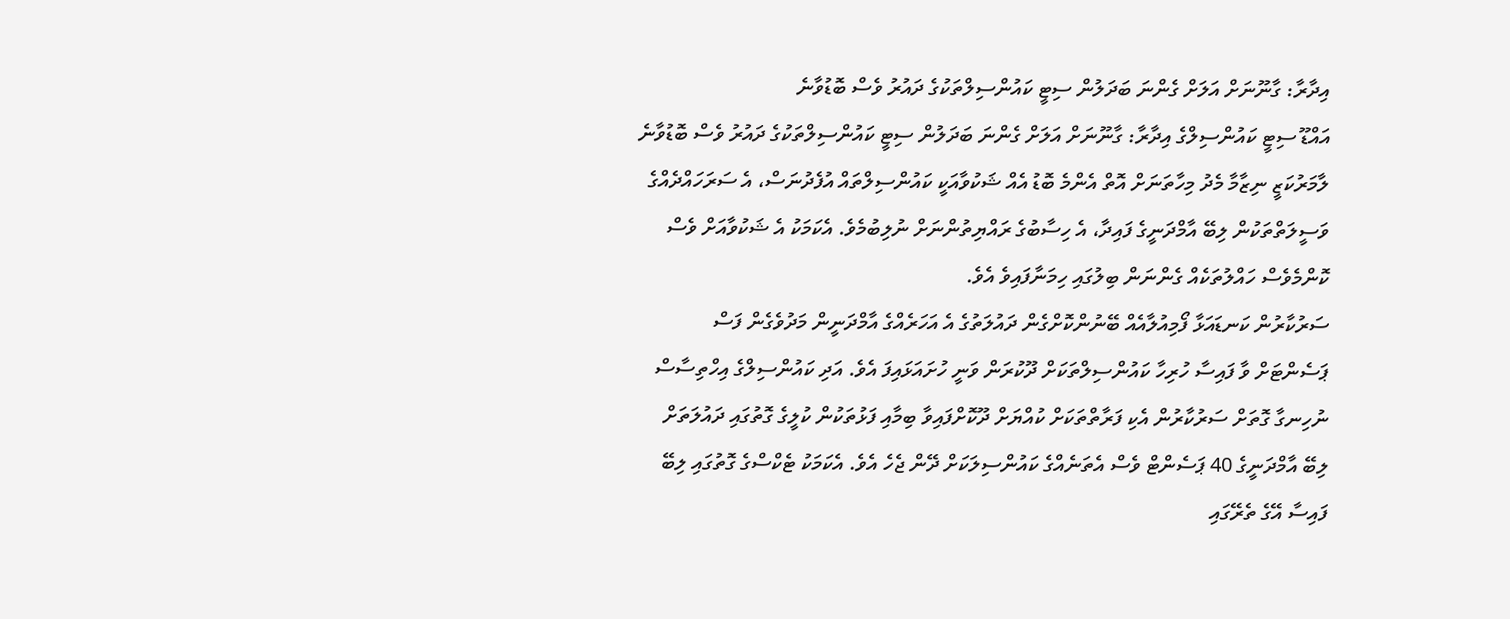އިދާރާ: ގާނޫނަށް އަލަށް ގެންނަ ބަދަލުން ސިޓީ ކައުންސިލްތަކުގެ ދައުރު ވެސް ބޮޑުވާނެ
އައްޑޫ ސިޓީ ކައުންސިލްގެ އިދާރާ: ގާނޫނަށް އަލަށް ގެންނަ ބަދަލުން ސިޓީ ކައުންސިލްތަކުގެ ދައުރު ވެސް ބޮޑުވާނެ
ލާމަރުކަޒީ ނިޒާމާ މެދު މިހާތަނަށް އޮތް އެންމެ ބޮޑު އެއް ޝަކުވާއަކީ ކައުންސިލްތައް އުފެދުނަސް، އެ ސަރަހައްދެއްގެ ވަސީލަތްތަކުން ލިބޭ އާމްދަނީގެ ފައިދާ، އެ ހިސާބުގެ ރައްޔިތުންނަށް ނުލިބުމެވެ. އެކަމަކު އެ ޝަކުވާއަށް ވެސް ކޮންމެވެސް ހައްލުތަކެއް ގެންނަން ބިލުގައި ހިމަނާފައިވެ އެވެ.
ސަރުކާރުން ކަނޑައަޅާ ފޯމިއުލާއެއް ބޭނުންކޮށްގެން ދައުލަތުގެ އެ އަހަރެއްގެ އާމްދަނީން މަދުވެގެން ފަސް ޕަސެންޓަށް ވާ ފައިސާ ހުރިހާ ކައުންސިލްތަކަށް ދޫކުރަން ވަނީ ހުށައަޅައިފަ އެވެ. އަދި ކައުންސިލްގެ އިހްތިސާސް ނުހިނގާ ގޮތަށް ސަރުކާރުން އެކި ފަރާތްތަކަށް ކުއްޔަށް ދޫކޮށްފައިވާ ބިމާއި ފަޅުތަކުން ކުލީގެ ގޮތުގައި ދައުލަތަށް ލިބޭ އާމްދަނީގެ 40 ޕަސެންޓް ވެސް އެތަނެއްގެ ކައުންސިލަކަށް ދޭން ޖެހެ އެވެ. އެކަމަކު ޓެކްސްގެ ގޮތުގައި ލިބޭ ފައިސާ އޭގެ ތެރޭގައި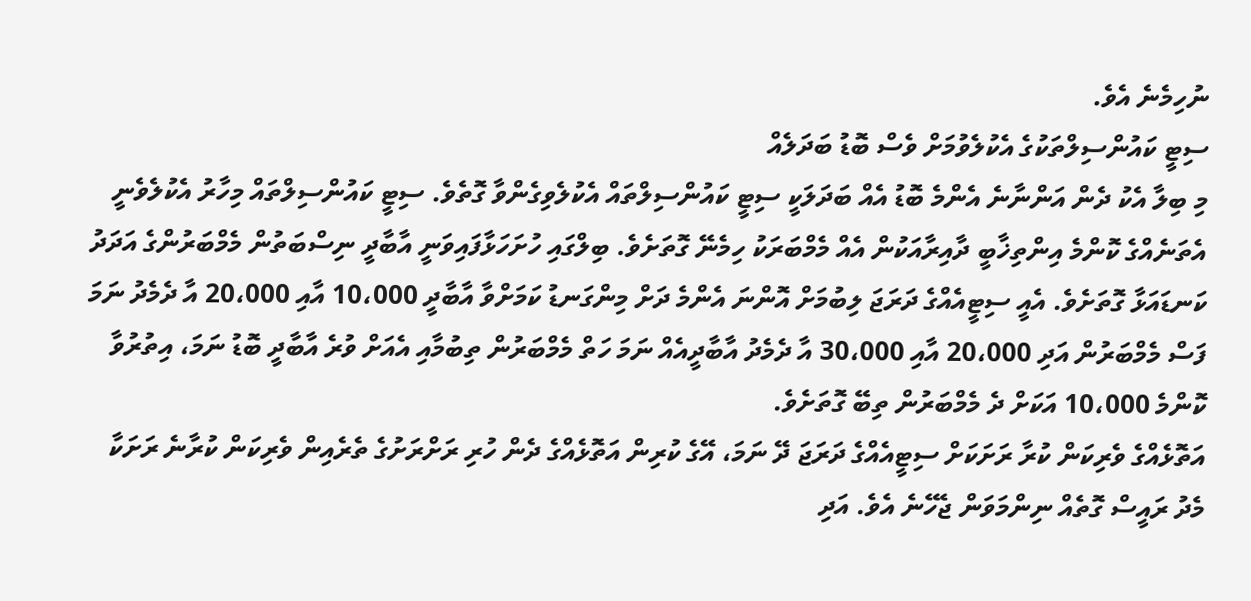ނުހިމެނެ އެވެ.
ސިޓީ ކައުންސިލްތަކުގެ އެކުލެވުމަށް ވެސް ބޮޑު ބަދަލެއް
މި ބިލާ އެކު ދެން އަންނާނެ އެންމެ ބޮޑު އެއް ބަދަލަކީ ސިޓީ ކައުންސިލްތައް އެކުލެވިގެންވާ ގޮތެވެ. ސިޓީ ކައުންސިލްތައް މިހާރު އެކުލެވެނީ އެތަނެއްގެ ކޮންމެ އިންތިޚާބީ ދާއިރާއަކުން އެއް މެމްބަރަކު ހިމެނޭ ގޮތަށެވެ. ބިލްގައި ހުށަހަޅާފައިވަނީ އާބާދީ ނިސްބަތުން މެމްބަރުންގެ އަދަދު ކަނޑައަޅާ ގޮތަށެވެ. އެއީ ސިޓީއެއްގެ ދަރަޖަ ލިބުމަށް އޮންނަ އެންމެ ދަށް މިންގަނޑު ކަމަށްވާ އާބާދީ 10،000 އާއި 20،000 އާ ދެމެދު ނަމަ ފަސް މެމްބަރުން އަދި 20،000 އާއި 30،000 އާ ދެމެދު އާބާދީއެއް ނަމަ ހަތް މެމްބަރުން ތިބުމާއި އެއަށް ވުރެ އާބާދީ ބޮޑު ނަމަ، އިތުރުވާ ކޮންމެ 10،000 އަކަށް ދެ މެމްބަރުން ތިބޭ ގޮތަށެވެ.
އަތޮޅެއްގެ ވެރިކަން ކުރާ ރަށަކަށް ސިޓީއެއްގެ ދަރަޖަ ދޭ ނަމަ، އޭގެ ކުރިން އަތޮޅެއްގެ ދެން ހުރި ރަށްރަށުގެ ތެރެއިން ވެރިކަން ކުރާނެ ރަށަކާ މެދު ރައީސް ގޮތެއް ނިންމަވަން ޖެހޭނެ އެވެ. އަދި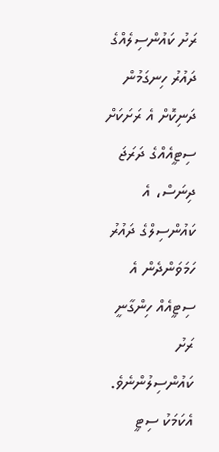ރަށު ކައުންސިލެއްގެ ދައުރު ހިނގަމުން ދަނިކޮށް އެ ރަށަކަށް ސިޓީއެއްގެ ދަރަޖަ ދިނަސް، އެ ކައުންސިލްގެ ދައުރު ހަމަވަންދެން އެ ސިޓީއެއް ހިންގާނީ ރަށު ކައުންސިލުންނެވެ. އެކަމަކު ސިޓީ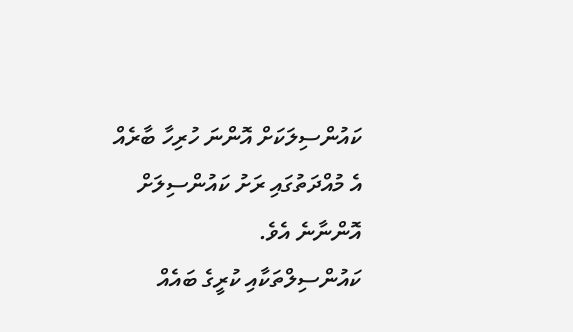ކައުންސިލަކަށް އޮންނަ ހުރިހާ ބާރެއް އެ މުއްދަތުގައި ރަށު ކައުންސިލަށް އޮންނާނެ އެވެ.
ކައުންސިލްތަކާއި ކުރީގެ ބައެއް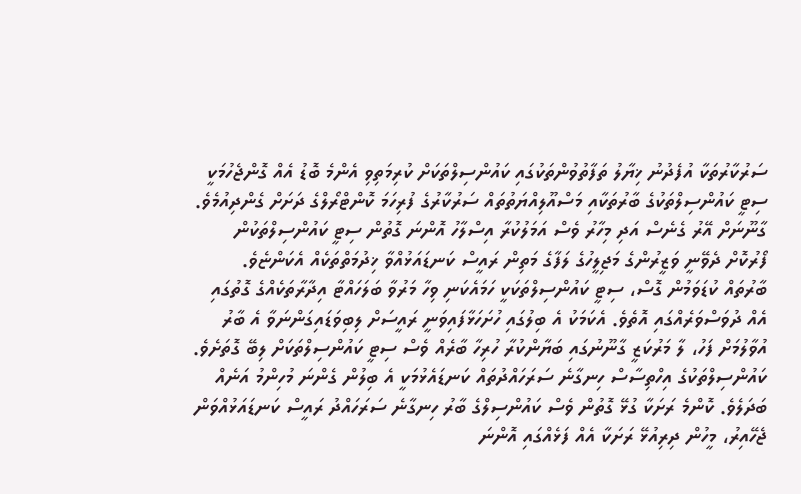ސަރުކާރުތަކާ އުފެދުނު ޚިޔާލު ތަފާތުވުންތަކުގައި ކައުންސިލްތަކަށް ކުރިމަތިވި އެންމެ ބޮޑު އެއް ގޮންޖެހުމަކީ ސިޓީ ކައުންސިލްތަކުގެ ބާރުތަކާއި މަސްއޫލިއްޔަތުތައް ސަރުކާރުގެ ފުރިހަމަ ކޮންޓްރޯލްގެ ދަށަށް ގެންދިއުމެވެ. ގާނޫނަށް އޭރު ގެނެސް އަދި މިހާރު ވެސް އަމަލުކުރާ އިސްލާހު އޮންނަ ގޮތުން ސިޓީ ކައުންސިލްތަކުން ފޯރުކޮށް ދެވޭނީ ވަޒީރުންގެ މަޖިލީހުގެ ލަފާގެ މަތިން ރައީސް ކަނޑައަޅުއްވާ ޚިދުމަތްތަކެއް އެކަންޏެވެ.
ބާރުތައް ކުޑަވަމުން ގޮސް، ސިޓީ ކައުންސިލްތަކަކީ ހަމައެކަނި ވިހާ މަރުވާ ބަލަހައްޓާ އިދާރާތަކެއްގެ ގޮތުގައި އެއް ދުވަސްވަރެއްގައި އޮތެވެ. އެކަމަކު އެ ބިލުގައި ހުށަހަޅާފައިވަނީ ރައީސަށް ލިބިވަޑައިގަންނަވާ އެ ބާރު އުވާލުމަށް ފަހު، ލާ މަރުކަޒީ ގާނޫނުގައި ބަޔާންކުރާ ހުރިހާ ބާރެއް ވެސް ސިޓީ ކައުންސިލްތަކަށް ލިބޭ ގޮތަށެވެ.
ކައުންސިލްތަކުގެ އިހްތިސާސް ހިނގާނެ ސަރަހައްދުތައް ކަނޑައެޅުމަކީ އެ ބިލުން ގެންނަ މުހިންމު އަނެއް ބަދަލެވެ. ކޮންމެ ރަށަކާ ގުޅޭ ގޮތުން ވެސް ކައުންސިލްގެ ބާރު ހިނގާނެ ސަރަހައްދު ރައީސް ކަނޑައަޅުއްވަން ޖެހޭއިރު، މީހުން ދިރިއުޅޭ ރަށަކާ އެއް ފަޅެއްގައި އޮންނަ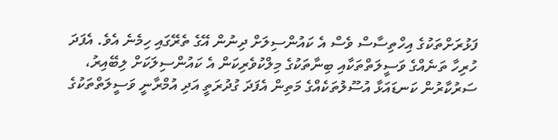ފަޅުރަށްތަކުގެ އިހްތިސާސް ވެސް އެ ކައުންސިލަށް ދިނުން އޭގެ ތެރޭގައި ހިމެނެ އެވެ. އެފަދަ ހުރިހާ ތަނެއްގެ ވަސީލަތްތަކާއި ބިނާތަކުގެ މިލްކުވެރިކަން އެ ކައުންސިލަކަށް ލިބޭއިރު، ސަރުކާރުން ކަނޑައަޅާ އުސޫލުތަކެއްގެ މަތިން އެފަދަ ގުދުރަތީ އަދި އުމްރާނީ ވަސީލަތްތަކުގެ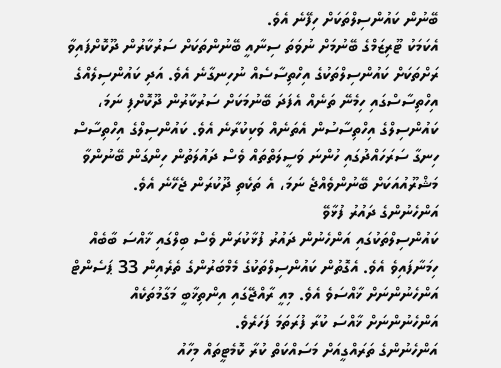ބޭނުން ކައުންސިލްތަކަށް ހިފޭނެ އެވެ.
އެކަމަކު ޓޫރިޒަމްގެ ބޭނުމަށް ނުވަތަ ސިނާއީ ބޭނުންތަކަށް ސަރުކާރުން ދޫކޮށްފައިވާ ރަށްތަކަށް ކައުންސިލްތަކުގެ އިހްތިސާސެއް ނުހިނގާނެ އެވެ. އަދި ކައުންސިލެއްގެ އިހްތިސާސްގައި ހިމެނޭ ތަނެއް އެފަދަ ބޭނުމަކަށް ސަރުކާރުން ދޫކޮށްފި ނަމަ، ކައުންސިލްގެ އިހްތިސާސުން އެތަނެއް ވަކިކުރާނެ އެވެ. ކައުންސިލްގެ އިހްތިސާސް ހިނގާ ސަރަހައްދުގައި ހުންނަ ވަސީލަތްތައް ވެސް ދައުލަތުން ހިންގަން ބޭނުންވާ މަޝްރޫއުއަކަށް ބޭނުންވެއްޖެ ނަމަ، އެ ތަކެތި ދޫކުރަން ޖެހޭނެ އެވެ.
އަންހެނުންގެ ދައުރު ފުޅާވޭ
ކައުންސިލްތަކުގައި އަންހެނުން ދައުރު ފުޅާކުރަން ވެސް ބިލްގައި ޚާއްސަ ބާބެއް ހިމަނާފައިވެ އެވެ. އެގޮތުން ކައުންސިލްތަކުގެ މެމްބަރުންގެ ތެރެއިން 33 ޕަސެންޓް އަންހެނުންނަށް ޚާއްސަވެ އެވެ. މިއީ ރާއްޖޭގައި އިންތިޚާބީ މަގާމުތަކެއް އަންހެނުންނަށް ޚާއްސަ ކުރާ ފުރަތަމަ ފަހަރެވެ.
އަންހެނުންގެ ތަރައްގީއަށް މަސައްކަތް ކުރާ ކޮމެޓީތައް މިހާއު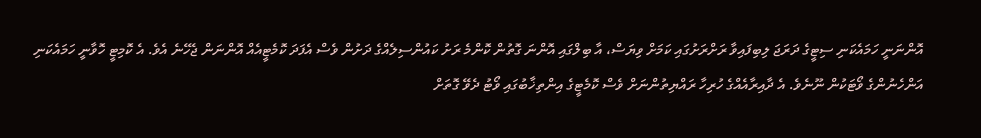އޮންނަނީ ހަމައެކަނި ސިޓީގެ ދަރަޖަ ލިބިފައިވާ ރަށްރަށުގައި ކަމަށް ވިޔަސް، އާ ބިލްގައި އޮންނަ ގޮތުން ކޮންމެ ރަށު ކައުންސިލެއްގެ ދަށުން ވެސް އެފަދަ ކޮމެޓީއެއް އޮންނަން ޖެހޭނެ އެވެ. އެ ކޮމިޓީ ހޮވާނީ ހަމައެކަނި އަންހެނުންގެ ވޯޓަކުން ނޫނެވެ. އެ ދާއިރާއެއްގެ ހުރިހާ ރައްޔިތުންނަށް ވެސް ކޮމެޓީގެ އިންތިޚާބުގައި ވޯޓު ދެވޭ ގޮތަށް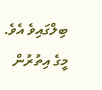ބިލްގައިވެ އެވެ.
މީގެ އިތުރުން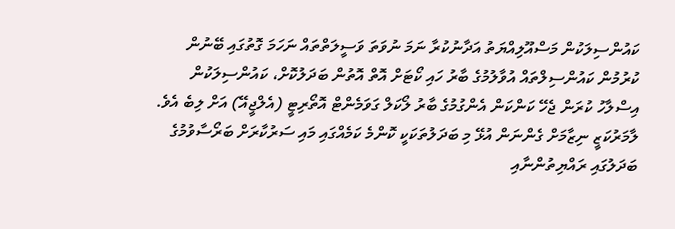ކައުންސިލަކުން މަސްއޫލިއްޔަތު އަދާނުކުރާ ނަމަ ނުވަތަ ވަސީލަތްތައް ނަހަމަ ގޮތުގައި ބޭނުން ކުރުމުން ކައުންސިލްތައް އުވާލުމުގެ ބާރު ހައި ކޯޓަށް އޮތް އޮތުން ބަދަލުކޮށް، ކައުންސިލަކުން އިސްލާހު ކުރަން ޖެހޭ ކަންކަން އެންގުމުގެ ބާރު ލޯކަލް ގަވަމެންޓް އޮތޯރިޓީ (އެލްޖީއޭ) އަށް ލިބެ އެވެ.
ލާމަރުކަޒީ ނިޒާމަށް ގެންނަން އުޅޭ މި ބަދަލުތަކަކީ ކޮންމެ ކަމެއްގައި މައި ސަރުކާރަށް ބަރޯސާވުމުގެ ބަދަލުގައި ރައްޔިތުންނާއި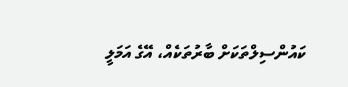ކައުންސިލްތަކަށް ބާރުތަކެއް، އޭގެ އަމަލީ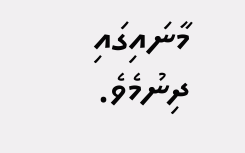މާނައިގައި ދިނުމެވެ.